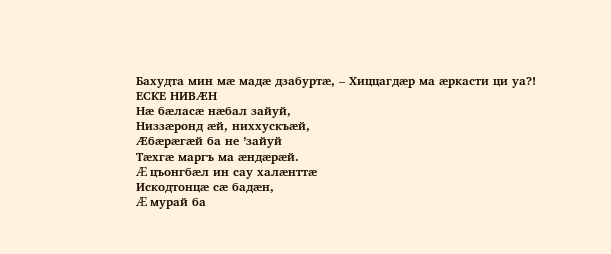Бахудта мин мæ мадæ дзабуртæ, – Хиццагдæр ма æркасти ци уа?!
ЕСКЕ НИВÆН
Нæ бæласæ нæбал зайуй,
Низзæронд æй, ниххускъæй,
Æбæрæгæй ба не ’зайуй
Тæхгæ маргъ ма æндæрæй.
Æ цъонгбæл ин сау халæнттæ
Искодтонцæ сæ бадæн,
Æ мурай ба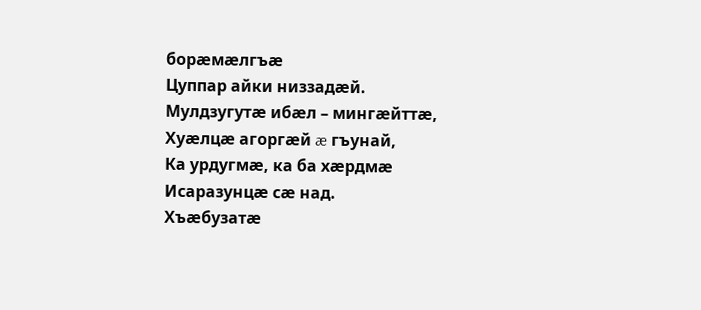борæмæлгъæ
Цуппар айки низзадæй.
Мулдзугутæ ибæл – мингæйттæ,
Хуæлцæ агоргæй æ гъунай,
Ка урдугмæ, ка ба хæрдмæ
Исаразунцæ сæ над.
Хъæбузатæ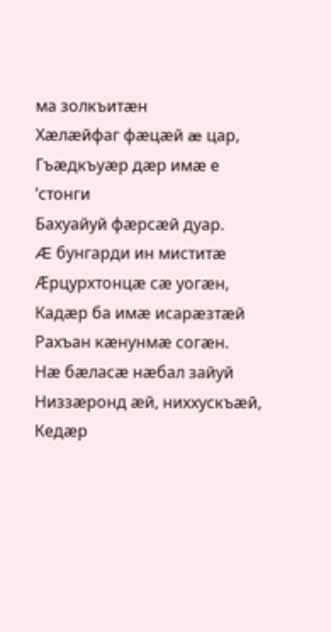ма золкъитæн
Хæлæйфаг фæцæй æ цар,
Гъæдкъуæр дæр имæ е ’стонги
Бахуайуй фæрсæй дуар.
Æ бунгарди ин миститæ
Æрцурхтонцæ сæ уогæн,
Кадæр ба имæ исарæзтæй
Рахъан кæнунмæ согæн.
Нæ бæласæ нæбал зайуй
Низзæронд æй, ниххускъæй,
Кедæр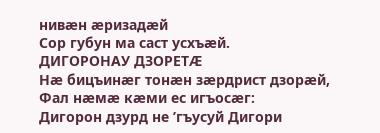нивæн æризадæй
Сор губун ма саст усхъæй.
ДИГОРОНАУ ДЗОРЕТÆ
Нæ бицъинæг тонæн зæрдрист дзорæй,
Фал нæмæ кæми ес игъосæг:
Дигорон дзурд не ’гъусуй Дигори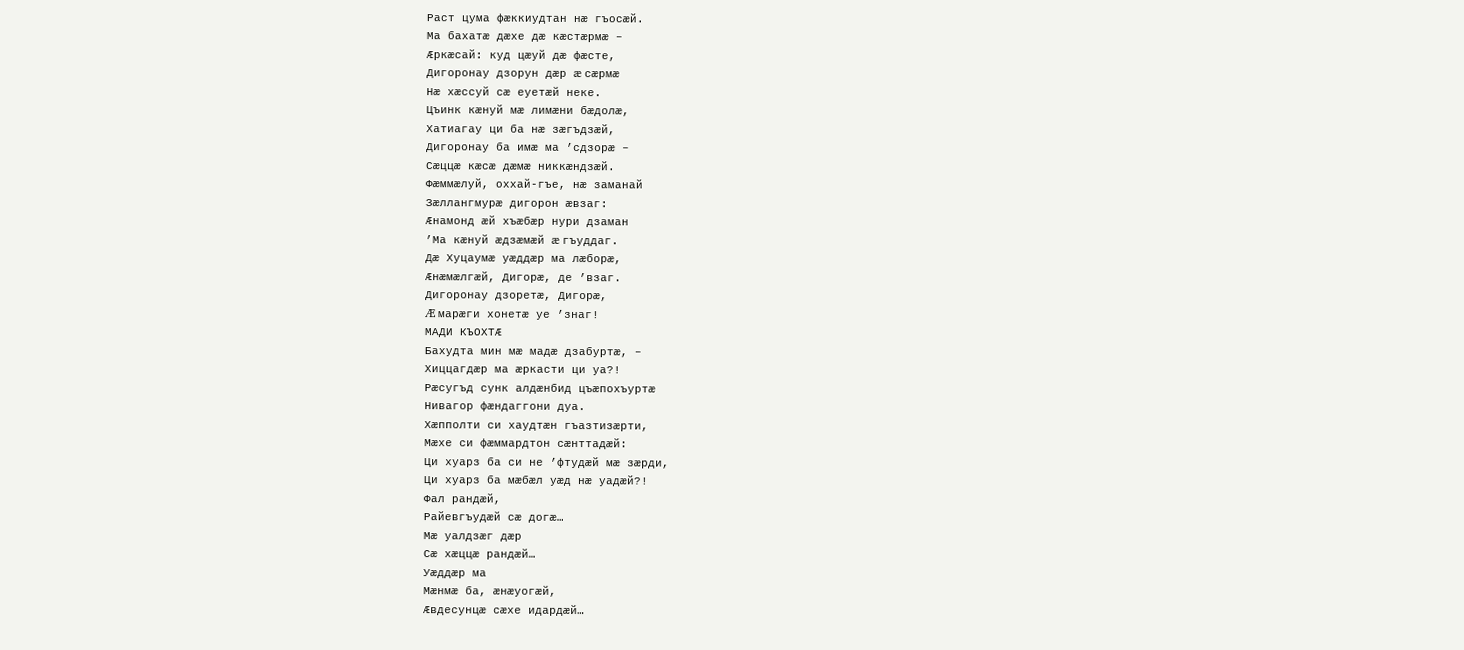Раст цума фæккиудтан нæ гъосæй.
Ма бахатæ дæхе дæ кæстæрмæ –
Æркæсай: куд цæуй дæ фæсте,
Дигоронау дзорун дæр æ сæрмæ
Нæ хæссуй сæ еуетæй неке.
Цъинк кæнуй мæ лимæни бæдолæ,
Хатиагау ци ба нæ зæгъдзæй,
Дигоронау ба имæ ма ’сдзорæ –
Сæццæ кæсæ дæмæ никкæндзæй.
Фæммæлуй, оххай-гъе, нæ заманай
Зæллангмурæ дигорон æвзаг:
Æнамонд æй хъæбæр нури дзаман
’Ма кæнуй æдзæмæй æ гъуддаг.
Дæ Хуцаумæ уæддæр ма лæборæ,
Æнæмæлгæй, Дигорæ, де ’взаг.
Дигоронау дзоретæ, Дигорæ,
Æ марæги хонетæ уе ’знаг!
МАДИ КЪОХТÆ
Бахудта мин мæ мадæ дзабуртæ, –
Хиццагдæр ма æркасти ци уа?!
Рæсугъд сунк алдæнбид цъæпохъуртæ
Нивагор фæндаггони дуа.
Хæпполти си хаудтæн гъазтизæрти,
Мæхе си фæммардтон сæнттадæй:
Ци хуарз ба си не ’фтудæй мæ зæрди,
Ци хуарз ба мæбæл уæд нæ уадæй?!
Фал рандæй,
Райевгъудæй сæ догæ…
Мæ уалдзæг дæр
Сæ хæццæ рандæй…
Уæддæр ма
Мæнмæ ба, æнæуогæй,
Æвдесунцæ сæхе идардæй…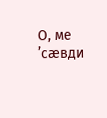О, ме ’сæвди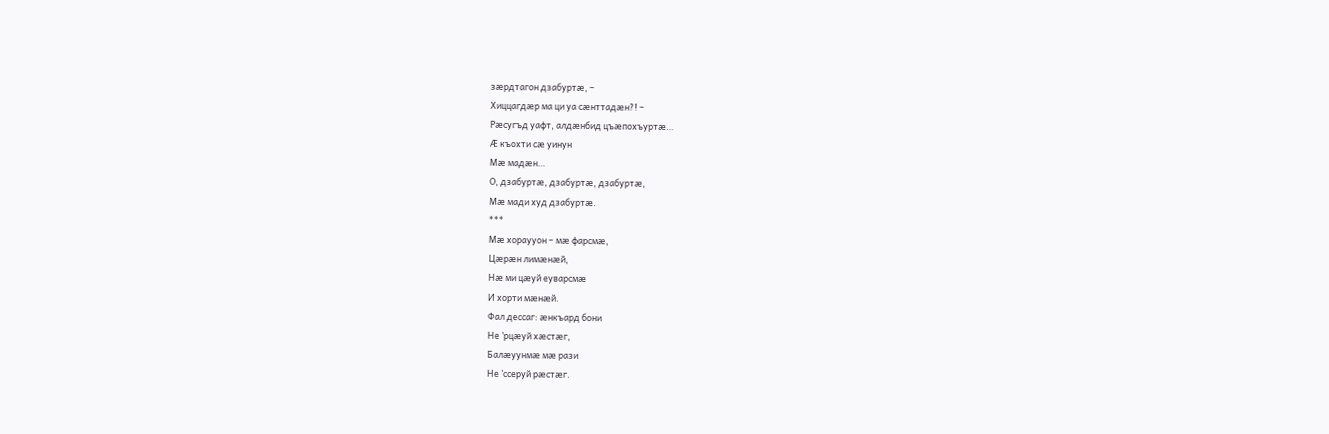зæрдтагон дзабуртæ, –
Хиццагдæр ма ци уа сæнттадæн?! –
Рæсугъд уафт, алдæнбид цъæпохъуртæ…
Æ къохти сæ уинун
Мæ мадæн…
О, дзабуртæ, дзабуртæ, дзабуртæ,
Мæ мади худ дзабуртæ.
***
Мæ хораууон – мæ фарсмæ,
Цæрæн лимæнæй,
Нæ ми цæуй еуварсмæ
И хорти мæнæй.
Фал дессаг: æнкъард бони
Не ’рцæуй хæстæг,
Балæуунмæ мæ рази
Не ’ссеруй рæстæг.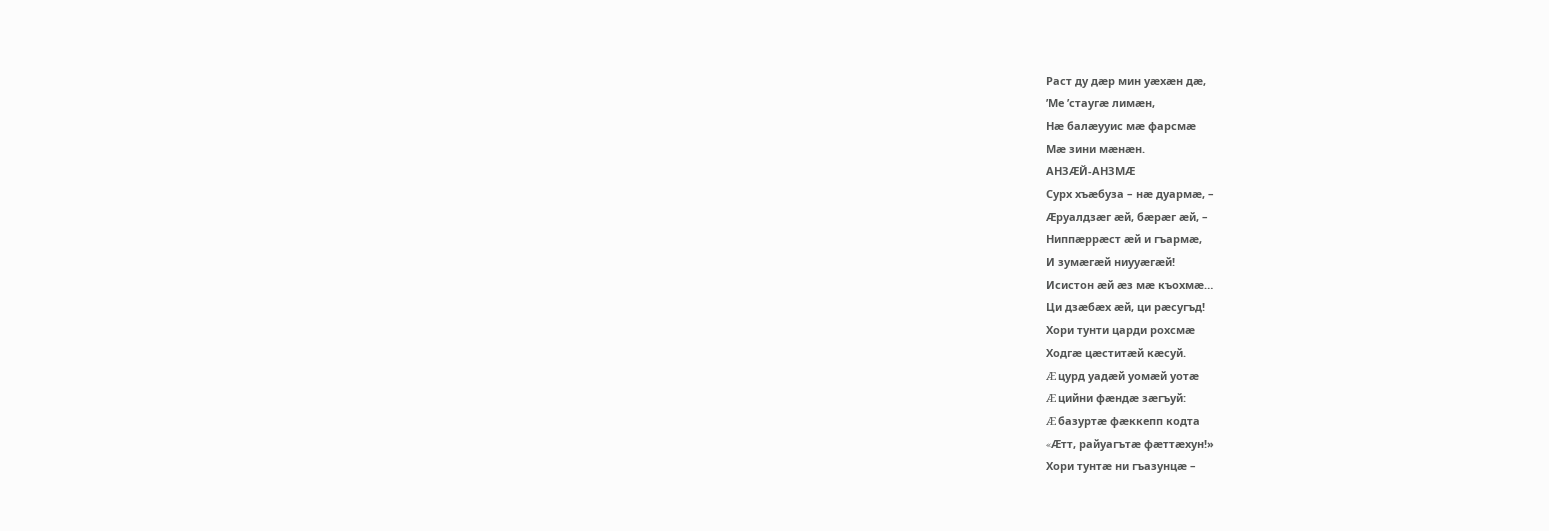Раст ду дæр мин уæхæн дæ,
’Ме ’стаугæ лимæн,
Нæ балæууис мæ фарсмæ
Мæ зини мæнæн.
АНЗÆЙ-АНЗМÆ
Сурх хъæбуза – нæ дуармæ, –
Æруалдзæг æй, бæрæг æй, –
Ниппæррæст æй и гъармæ,
И зумæгæй ниууæгæй!
Исистон æй æз мæ къохмæ…
Ци дзæбæх æй, ци рæсугъд!
Хори тунти царди рохсмæ
Ходгæ цæститæй кæсуй.
Æ цурд уадæй уомæй уотæ
Æ цийни фæндæ зæгъуй:
Æ базуртæ фæккепп кодта
«Æтт, райуагътæ фæттæхун!»
Хори тунтæ ни гъазунцæ –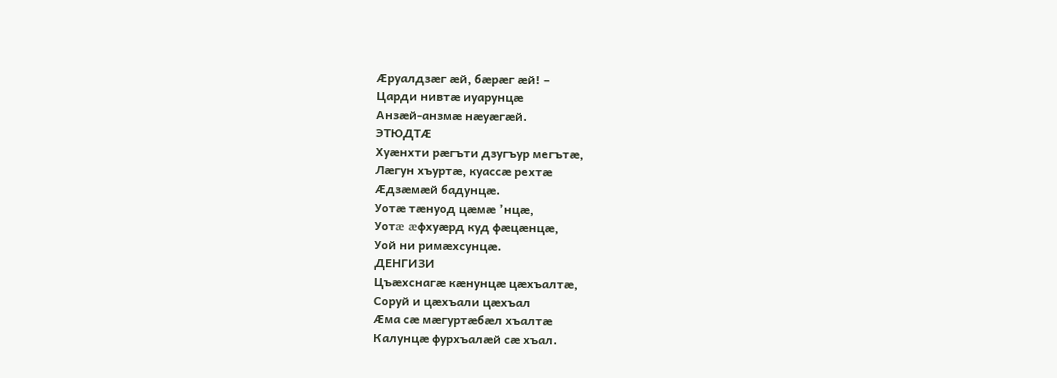Æруалдзæг æй, бæрæг æй! –
Царди нивтæ иуарунцæ
Анзæй-анзмæ нæуæгæй.
ЭТЮДТÆ
Хуæнхти рæгъти дзугъур мегътæ,
Лæгун хъуртæ, куассæ рехтæ
Æдзæмæй бадунцæ.
Уотæ тæнуод цæмæ ’нцæ,
Уотæ æфхуæрд куд фæцæнцæ,
Уой ни римæхсунцæ.
ДЕНГИЗИ
Цъæхснагæ кæнунцæ цæхъалтæ,
Соруй и цæхъали цæхъал
Æма сæ мæгуртæбæл хъалтæ
Калунцæ фурхъалæй сæ хъал.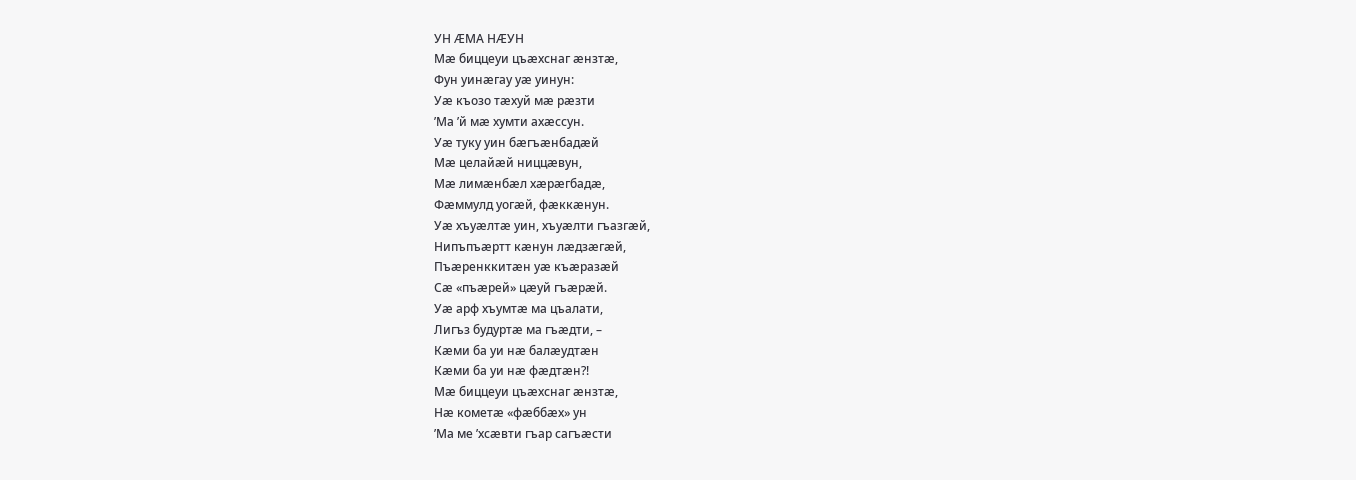УН ÆМА НÆУН
Мæ биццеуи цъæхснаг æнзтæ,
Фун уинæгау уæ уинун:
Уæ къозо тæхуй мæ рæзти
’Ма ’й мæ хумти ахæссун.
Уæ туку уин бæгъæнбадæй
Мæ целайæй ниццæвун,
Мæ лимæнбæл хæрæгбадæ,
Фæммулд уогæй, фæккæнун.
Уæ хъуæлтæ уин, хъуæлти гъазгæй,
Нипъпъæртт кæнун лæдзæгæй,
Пъæренккитæн уæ къæразæй
Сæ «пъæрей» цæуй гъæрæй.
Уæ арф хъумтæ ма цъалати,
Лигъз будуртæ ма гъæдти, –
Кæми ба уи нæ балæудтæн
Кæми ба уи нæ фæдтæн?!
Мæ биццеуи цъæхснаг æнзтæ,
Нæ кометæ «фæббæх» ун
’Ма ме ’хсæвти гъар сагъæсти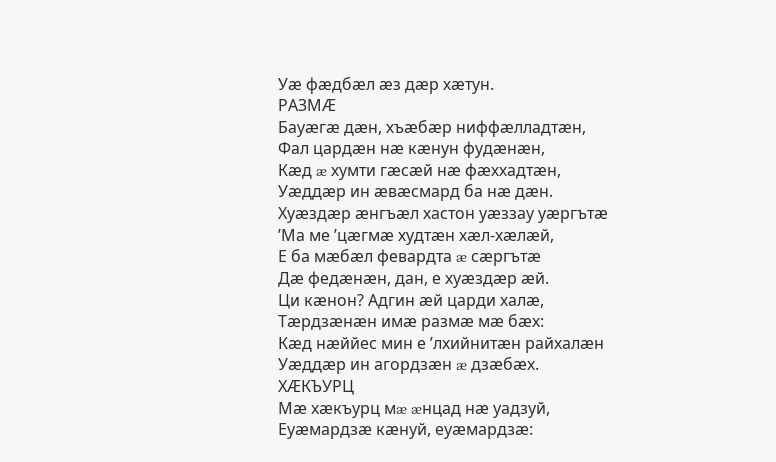Уæ фæдбæл æз дæр хæтун.
РАЗМÆ
Бауæгæ дæн, хъæбæр ниффæлладтæн,
Фал цардæн нæ кæнун фудæнæн,
Кæд æ хумти гæсæй нæ фæххадтæн,
Уæддæр ин æвæсмард ба нæ дæн.
Хуæздæр æнгъæл хастон уæззау уæргътæ
’Ма ме ’цæгмæ худтæн хæл-хæлæй,
Е ба мæбæл февардта æ сæргътæ
Дæ федæнæн, дан, е хуæздæр æй.
Ци кæнон? Адгин æй царди халæ,
Тæрдзæнæн имæ размæ мæ бæх:
Кæд нæййес мин е ’лхийнитæн райхалæн
Уæддæр ин агордзæн æ дзæбæх.
ХÆКЪУРЦ
Мæ хæкъурц мæ æнцад нæ уадзуй,
Еуæмардзæ кæнуй, еуæмардзæ: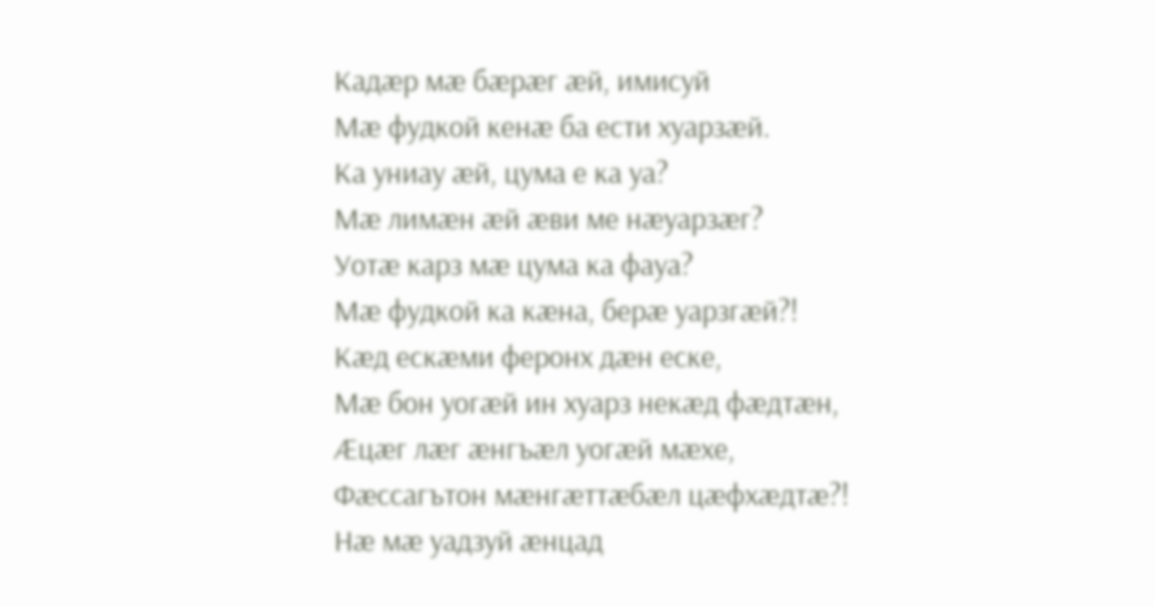Кадæр мæ бæрæг æй, имисуй
Мæ фудкой кенæ ба ести хуарзæй.
Ка униау æй, цума е ка уа?
Мæ лимæн æй æви ме нæуарзæг?
Уотæ карз мæ цума ка фауа?
Мæ фудкой ка кæна, берæ уарзгæй?!
Кæд ескæми феронх дæн еске,
Мæ бон уогæй ин хуарз некæд фæдтæн,
Æцæг лæг æнгъæл уогæй мæхе,
Фæссагътон мæнгæттæбæл цæфхæдтæ?!
Нæ мæ уадзуй æнцад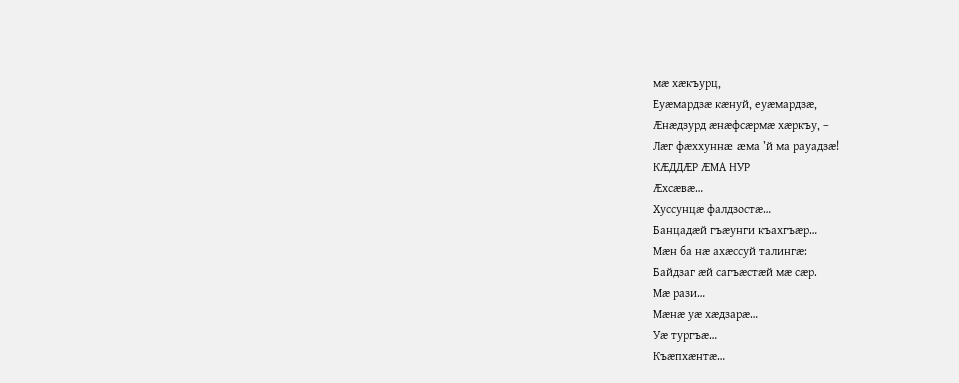мæ хæкъурц,
Еуæмардзæ кæнуй, еуæмардзæ,
Æнæдзурд æнæфсæрмæ хæркъу, –
Лæг фæххуннæ æма ’й ма рауадзæ!
КÆДДÆР ÆМА НУР
Æхсæвæ…
Хуссунцæ фалдзостæ…
Банцадæй гъæунги къахгъæр…
Мæн ба нæ ахæссуй талингæ:
Байдзаг æй сагъæстæй мæ сæр.
Мæ рази…
Мæнæ уæ хæдзарæ…
Уæ тургъæ…
Къæпхæнтæ…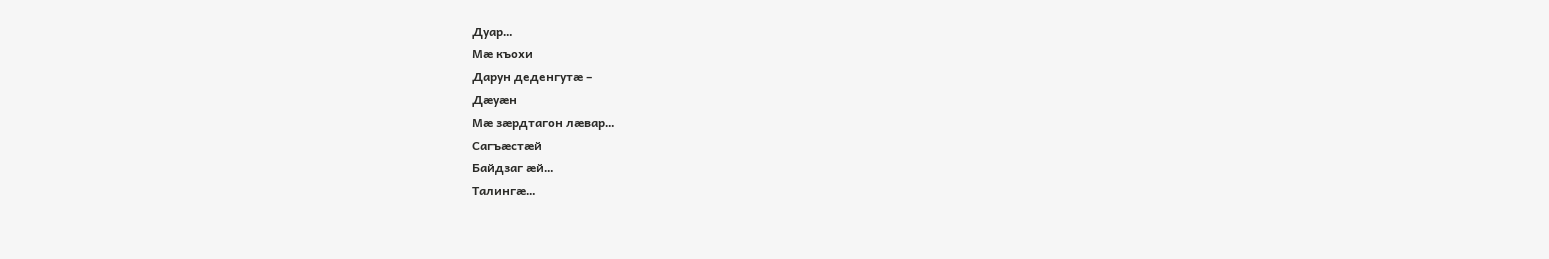Дуар…
Мæ къохи
Дарун деденгутæ –
Дæуæн
Мæ зæрдтагон лæвар…
Сагъæстæй
Байдзаг æй…
Талингæ…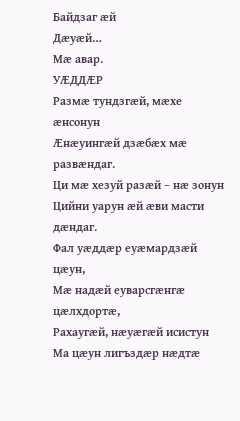Байдзаг æй
Дæуæй…
Мæ авар.
УÆДДÆР
Размæ тундзгæй, мæхе æнсонун
Æнæуингæй дзæбæх мæ развæндаг.
Ци мæ хезуй разæй – нæ зонун
Цийни уарун æй æви масти дæндаг.
Фал уæддæр еуæмардзæй цæун,
Мæ надæй еуварсгæнгæ цæлхдортæ,
Рахаугæй, нæуæгæй исистун
Ма цæун лигъздæр нæдтæ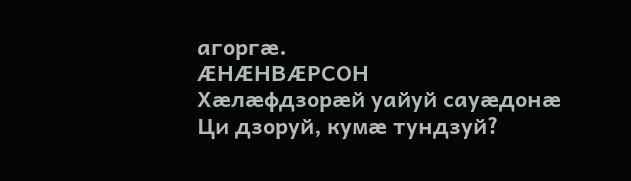агоргæ.
ÆНÆНВÆРСОН
Хæлæфдзорæй уайуй сауæдонæ
Ци дзоруй, кумæ тундзуй?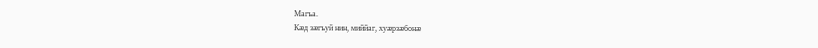Магъа.
Кæд зæгъуй нин, миййаг, хуæрзæбонæ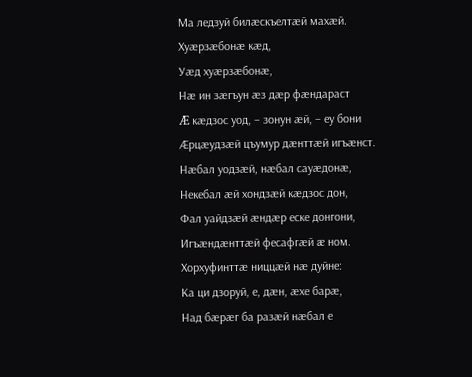Ма ледзуй билæскъелтæй махæй.
Хуæрзæбонæ кæд,
Уæд хуæрзæбонæ,
Нæ ин зæгъун æз дæр фæндараст
Æ кæдзос уод, – зонун æй, – еу бони
Æрцæудзæй цъумур дæнттæй игъæнст.
Нæбал уодзæй, нæбал сауæдонæ,
Некебал æй хондзæй кæдзос дон,
Фал уайдзæй æндæр еске донгони,
Игъæндæнттæй фесафгæй æ ном.
Хорхуфинттæ ниццæй нæ дуйне:
Ка ци дзоруй, е, дæн, æхе барæ,
Над бæрæг ба разæй нæбал е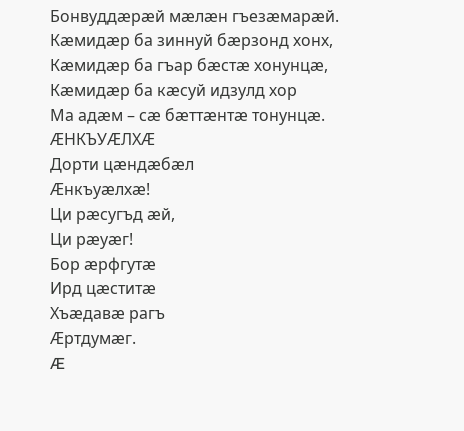Бонвуддæрæй мæлæн гъезæмарæй.
Кæмидæр ба зиннуй бæрзонд хонх,
Кæмидæр ба гъар бæстæ хонунцæ,
Кæмидæр ба кæсуй идзулд хор
Ма адæм – сæ бæттæнтæ тонунцæ.
ÆНКЪУÆЛХÆ
Дорти цæндæбæл
Æнкъуæлхæ!
Ци рæсугъд æй,
Ци рæуæг!
Бор æрфгутæ
Ирд цæститæ
Хъæдавæ рагъ
Æртдумæг.
Æ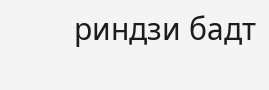риндзи бадт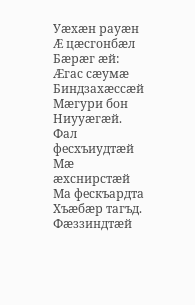Уæхæн рауæн
Æ цæсгонбæл
Бæрæг æй:
Æгас сæумæ
Биндзахæссæй
Мæгури бон
Ниууæгæй.
Фал фесхъиудтæй
Мæ æхснирстæй
Ма фескъардта
Хъæбæр тагъд.
Фæззиндтæй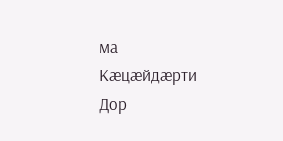ма
Кæцæйдæрти
Дор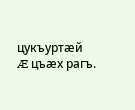цукъуртæй
Æ цъæх рагъ.